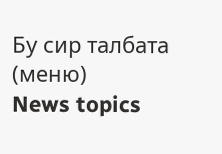Бу сир талбата (меню)
News topics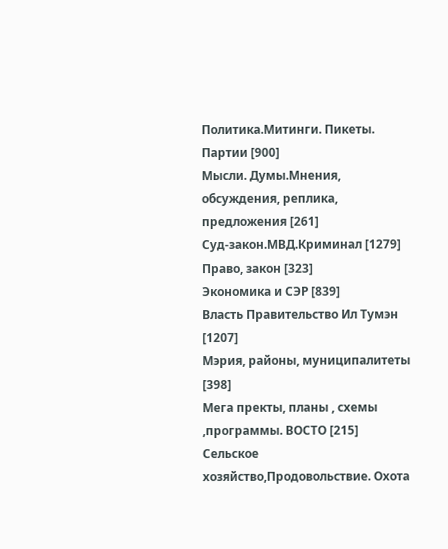Политика.Митинги. Пикеты. Партии [900]
Мысли. Думы.Мнения, обсуждения, реплика, предложения [261]
Суд-закон.МВД.Криминал [1279]
Право, закон [323]
Экономика и СЭР [839]
Власть Правительство Ил Тумэн [1207]
Мэрия, районы, муниципалитеты [398]
Мега пректы, планы , схемы ,программы. ВОСТО [215]
Сельское хозяйство,Продовольствие. Охота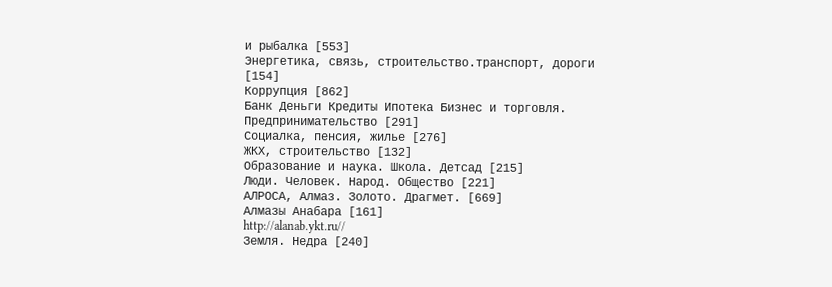и рыбалка [553]
Энергетика, связь, строительство.транспорт, дороги [154]
Коррупция [862]
Банк Деньги Кредиты Ипотека Бизнес и торговля. Предпринимательство [291]
Социалка, пенсия, жилье [276]
ЖКХ, строительство [132]
Образование и наука. Школа. Детсад [215]
Люди. Человек. Народ. Общество [221]
АЛРОСА, Алмаз. Золото. Драгмет. [669]
Алмазы Анабара [161]
http://alanab.ykt.ru//
Земля. Недра [240]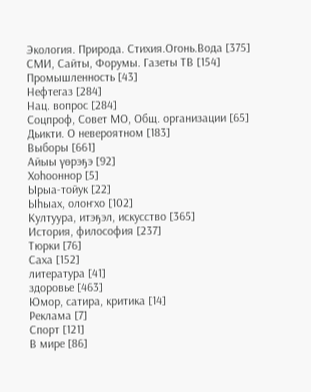Экология. Природа. Стихия.Огонь.Вода [375]
СМИ, Сайты, Форумы. Газеты ТВ [154]
Промышленность [43]
Нефтегаз [284]
Нац. вопрос [284]
Соцпроф, Совет МО, Общ. организации [65]
Дьикти. О невероятном [183]
Выборы [661]
Айыы үөрэҕэ [92]
Хоһооннор [5]
Ырыа-тойук [22]
Ыһыах, олоҥхо [102]
Култуура, итэҕэл, искусство [365]
История, философия [237]
Тюрки [76]
Саха [152]
литература [41]
здоровье [463]
Юмор, сатира, критика [14]
Реклама [7]
Спорт [121]
В мире [86]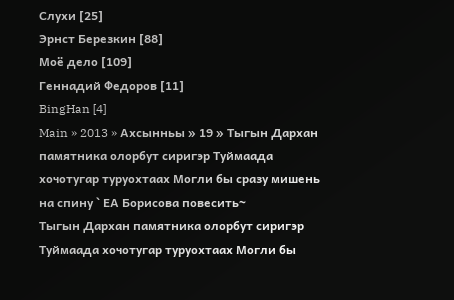Слухи [25]
Эрнст Березкин [88]
Моё дело [109]
Геннадий Федоров [11]
BingHan [4]
Main » 2013 » Ахсынньы » 19 » Тыгын Дархан памятника олорбут сиригэр Туймаада хочотугар туруохтаах Могли бы сразу мишень на спину ` ЕА Борисова повесить~
Тыгын Дархан памятника олорбут сиригэр Туймаада хочотугар туруохтаах Могли бы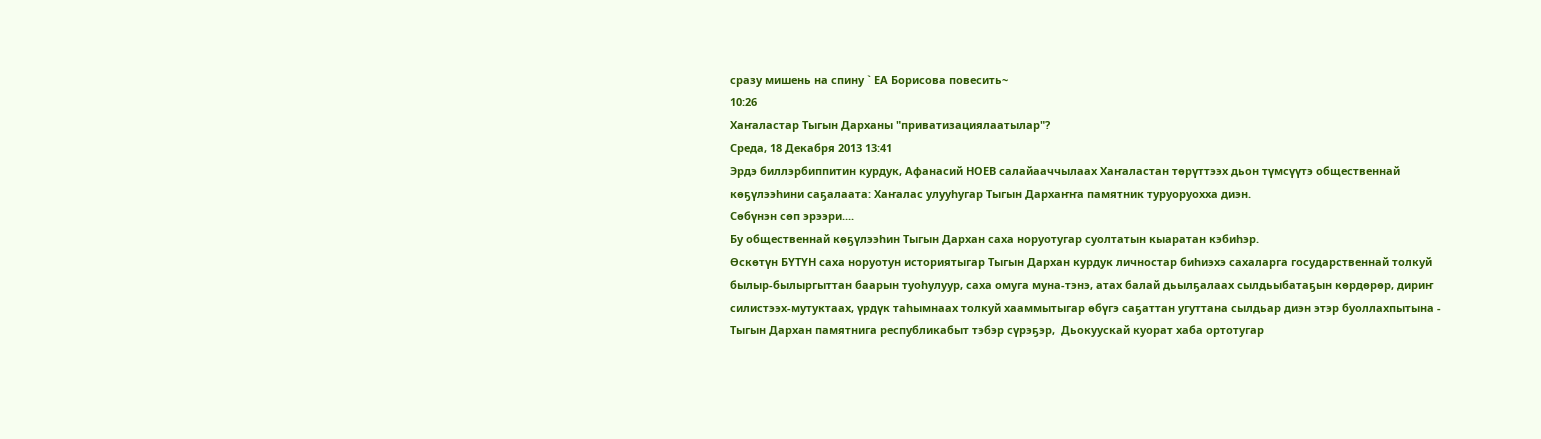сразу мишень на спину ` ЕА Борисова повесить~
10:26
Хаҥаластар Тыгын Дарханы "приватизациялаатылар"?
Среда, 18 Декабря 2013 13:41
Эрдэ биллэрбиппитин курдук, Афанасий НОЕВ салайааччылаах Хаҥаластан төрүттээх дьон түмсүүтэ общественнай көҕүлээһини саҕалаата: Хаҥалас улууһугар Тыгын Дархаҥҥа памятник туруоруохха диэн.
Сөбүнэн сөп эрээри....
Бу общественнай көҕүлээһин Тыгын Дархан саха норуотугар суолтатын кыаратан кэбиһэр.
Өскөтүн БҮТҮН саха норуотун историятыгар Тыгын Дархан курдук личностар биһиэхэ сахаларга государственнай толкуй былыр-былыргыттан баарын туоһулуур, саха омуга муна-тэнэ, атах балай дьылҕалаах сылдьыбатаҕын көрдөрөр, дириҥ силистээх-мутуктаах, үрдүк таһымнаах толкуй хааммытыгар өбүгэ саҕаттан угуттана сылдьар диэн этэр буоллахпытына - Тыгын Дархан памятнига республикабыт тэбэр сүрэҕэр,  Дьокуускай куорат хаба ортотугар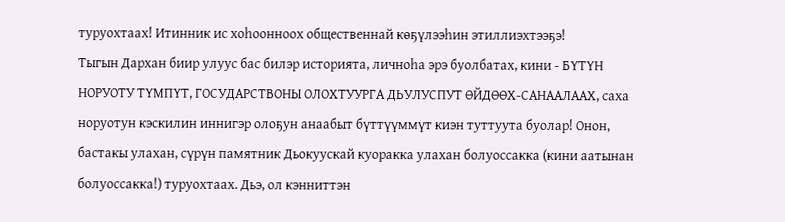туруохтаах! Итинник ис хоһоонноох общественнай көҕүлээһин этиллиэхтээҕэ!
Тыгын Дархан биир улуус бас билэр историята, личноһа эрэ буолбатах, кини - БҮТҮН НОРУОТУ ТҮМПҮТ, ГОСУДАРСТВОНЫ ОЛОХТУУРГА ДЬУЛУСПУТ ӨЙДӨӨХ-САНААЛААХ, саха норуотун кэскилин иннигэр олоҕун анаабыт бүттүүммүт киэн туттуута буолар! Онон, бастакы улахан, сүрүн памятник Дьокуускай куоракка улахан болуоссакка (кини аатынан болуоссакка!) туруохтаах. Дьэ, ол кэнниттэн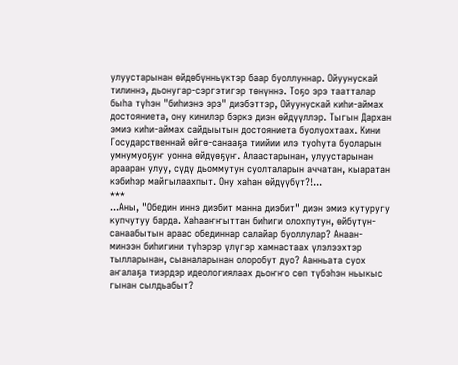улуустарынан өйдөбүнньүктэр баар буоллуннар. Ойуунускай тилиннэ, дьонугар-сэргэтигэр төнүннэ. Тоҕо эрэ таатталар быһа түһэн "биһиэнэ эрэ" диэбэттэр, Ойуунускай киһи-аймах достояниета, ону кинилэр бэркэ диэн өйдүүллэр. Тыгын Дархан эмиэ киһи-аймах сайдыытын достояниета буолуохтаах. Кини Государственнай өйгө-санааҕа тиийии илэ туоһута буоларын умнумуоҕуҥ уонна өйдүөҕүҥ. Алаастарынан, улуустарынан арааран улуу, сүдү дьоммутун суолталарын аччатан, кыаратан кэбиһэр майгылаахпыт. Ону хаһан өйдүүбүт?!...
***
...Аны, "Обедин иннэ диэбит манна диэбит" диэн эмиэ кутуругу купчутуу барда. Хаһааҥҥыттан биһиги олохпутун, өйбүтүн-санаабытын араас обединнар салайар буоллулар? Анаан-минээн биһигини түһэрэр үлүгэр хамнастаах үлэлээхтэр тылларынан, сыаналарынан олоробут дуо? Аанньата суох аҥалаҕа тиэрдэр идеологиялаах дьоҥҥо сөп түбэһэн ньыкыс гынан сылдьабыт?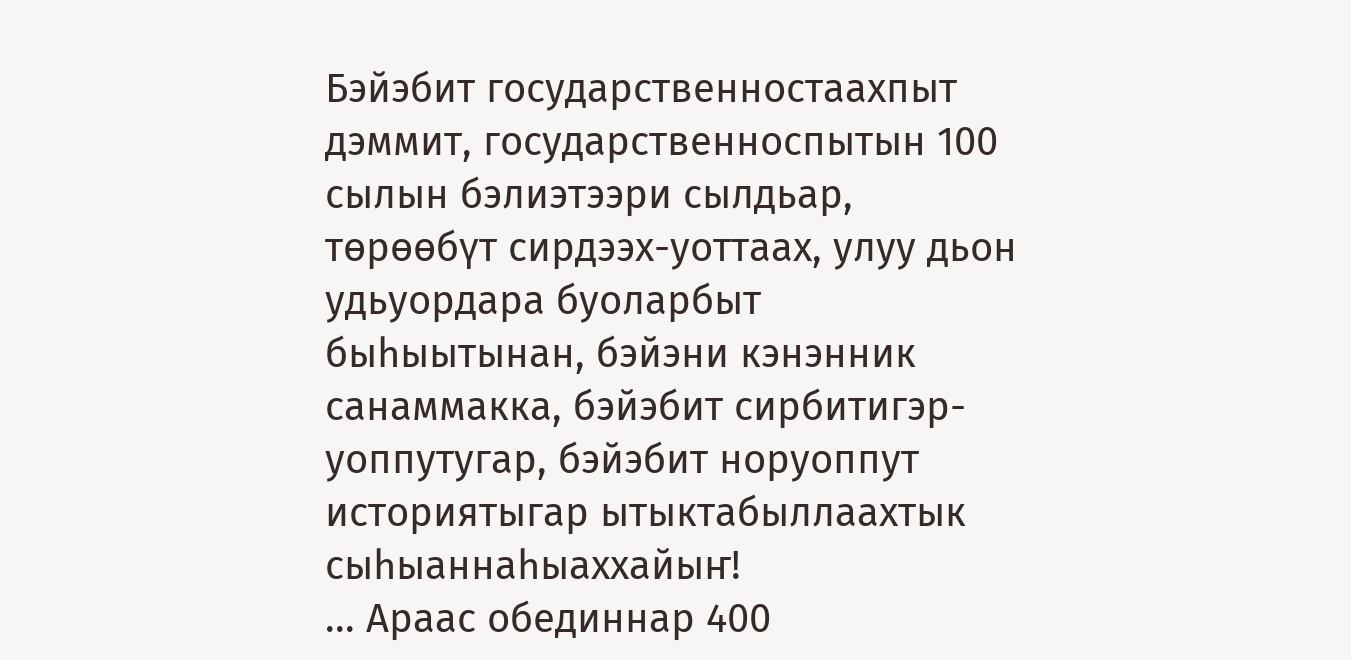Бэйэбит государственностаахпыт дэммит, государственноспытын 100 сылын бэлиэтээри сылдьар, төрөөбүт сирдээх-уоттаах, улуу дьон удьуордара буоларбыт быһыытынан, бэйэни кэнэнник санаммакка, бэйэбит сирбитигэр-уоппутугар, бэйэбит норуоппут историятыгар ытыктабыллаахтык сыһыаннаһыаххайыҥ!
... Араас обединнар 400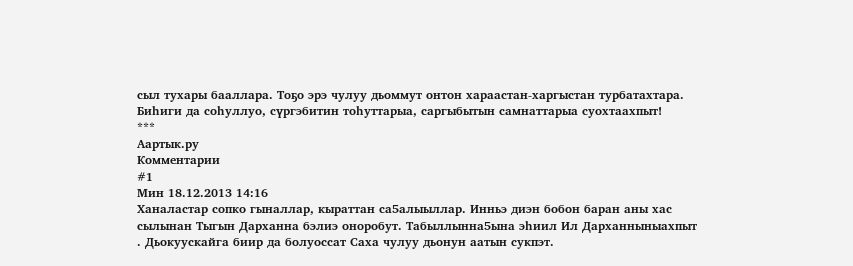сыл тухары бааллара. Тоҕо эрэ чулуу дьоммут онтон хараастан-харгыстан турбатахтара. Биһиги да соһуллуо, сүргэбитин тоһуттарыа, саргыбытын самнаттарыа суохтаахпыт!
***
Аартык.ру
Комментарии
#1
Мин 18.12.2013 14:16
Ханаластар сопко гыналлар, кыраттан са5алыыллар. Инньэ диэн бобон баран аны хас сылынан Тыгын Дарханна бэлиэ оноробут. Табыллынна5ына эhиил Ил Дарханныныахпыт . Дьокуускайга биир да болуоссат Саха чулуу дьонун аатын сукпэт.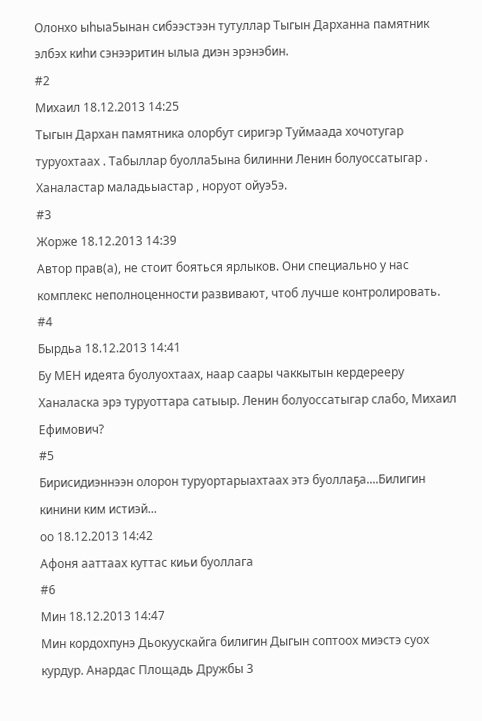Олонхо ыhыа5ынан сибээстээн тутуллар Тыгын Дарханна памятник элбэх киhи сэнээритин ылыа диэн эрэнэбин.
#2
Михаил 18.12.2013 14:25
Тыгын Дархан памятника олорбут сиригэр Туймаада хочотугар туруохтаах . Табыллар буолла5ына билинни Ленин болуоссатыгар . Ханаластар маладьыастар , норуот ойуэ5э.
#3
Жорже 18.12.2013 14:39
Автор прав(а), не стоит бояться ярлыков. Они специально у нас комплекс неполноценности развивают, чтоб лучше контролировать.
#4
Бырдьа 18.12.2013 14:41
Бу МЕН идеята буолуохтаах, наар саары чаккытын кердерееру Ханаласка эрэ туруоттара сатыыр. Ленин болуоссатыгар слабо, Михаил Ефимович?
#5
Бирисидиэннээн олорон туруортарыахтаах этэ буоллаҕа....Билигин кинини ким истиэй...
оо 18.12.2013 14:42
Афоня ааттаах куттас киьи буоллага
#6
Мин 18.12.2013 14:47
Мин кордохпунэ Дьокуускайга билигин Дыгын соптоох миэстэ суох курдур. Анардас Площадь Дружбы 3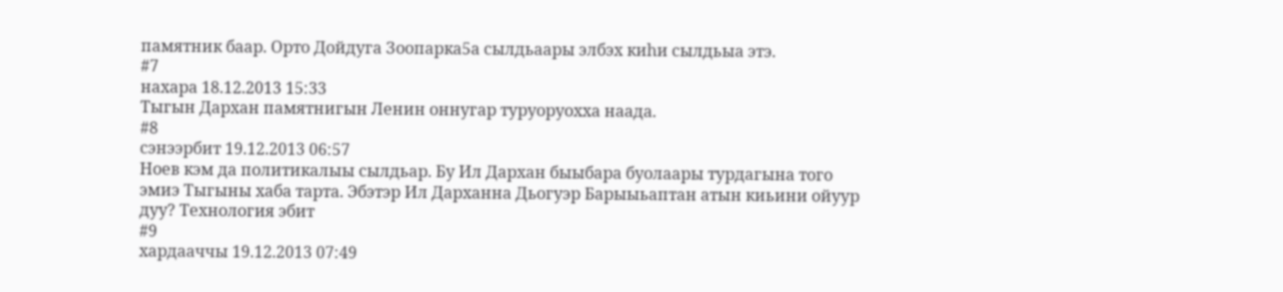памятник баар. Орто Дойдуга Зоопарка5а сылдьаары элбэх киhи сылдьыа этэ.
#7
нахара 18.12.2013 15:33
Тыгын Дархан памятнигын Ленин оннугар туруоруохха наада.
#8
сэнээрбит 19.12.2013 06:57
Ноев кэм да политикалыы сылдьар. Бу Ил Дархан быыбара буолаары турдагына того эмиэ Тыгыны хаба тарта. Эбэтэр Ил Дарханна Дьогуэр Барыыьаптан атын киьини ойуур дуу? Технология эбит
#9
хардааччы 19.12.2013 07:49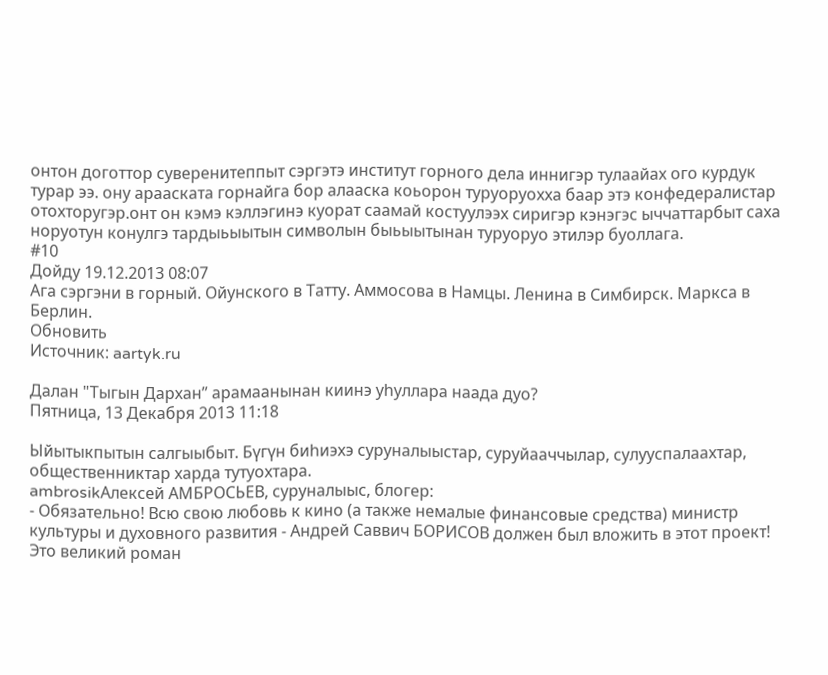онтон доготтор суверенитеппыт сэргэтэ институт горного дела иннигэр тулаайах ого курдук турар ээ. ону арааската горнайга бор алааска коьорон туруоруохха баар этэ конфедералистар отохторугэр.онт он кэмэ кэллэгинэ куорат саамай костуулээх сиригэр кэнэгэс ыччаттарбыт саха норуотун конулгэ тардыьыытын символын быьыытынан туруоруо этилэр буоллага.
#10
Дойду 19.12.2013 08:07
Ага сэргэни в горный. Ойунского в Татту. Аммосова в Намцы. Ленина в Симбирск. Маркса в Берлин.
Обновить
Источник: aartyk.ru

Далан "Тыгын Дархан” арамаанынан киинэ уһуллара наада дуо?
Пятница, 13 Декабря 2013 11:18

Ыйытыкпытын салгыыбыт. Бүгүн биһиэхэ суруналыыстар, суруйааччылар, сулууспалаахтар, общественниктар харда тутуохтара.
ambrosikАлексей АМБРОСЬЕВ, суруналыыс, блогер:
- Обязательно! Всю свою любовь к кино (а также немалые финансовые средства) министр культуры и духовного развития - Андрей Саввич БОРИСОВ должен был вложить в этот проект! Это великий роман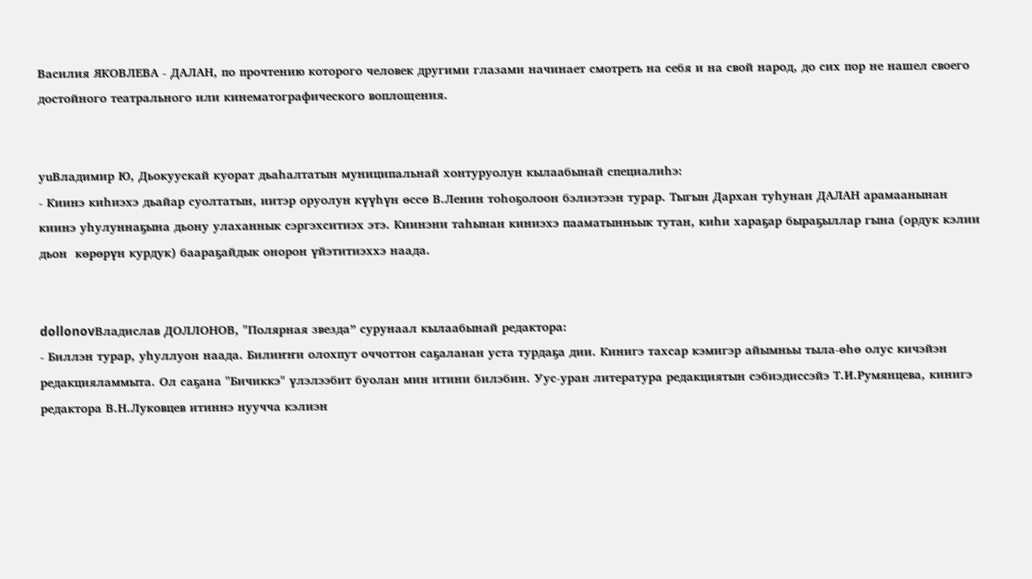Василия ЯКОВЛЕВА - ДАЛАН, по прочтению которого человек другими глазами начинает смотреть на себя и на свой народ, до сих пор не нашел своего достойного театрального или кинематографического воплощения.


yuВладимир Ю, Дьокуускай куорат дьаһалтатын муниципальнай хонтуруолун кылаабынай специалиһэ:
- Киинэ киһиэхэ дьайар суолтатын, иитэр оруолун күүһүн өссө В.Ленин тоһоҕолоон бэлиэтээн турар. Тыгын Дархан туһунан ДАЛАН арамаанынан киинэ уһулуннаҕына дьону улаханнык сэргэхситиэх этэ. Киинэни таһынан киниэхэ пааматынньык тутан, киһи хараҕар быраҕыллар гына (ордук кэлии дьон  көрөрүн курдук) баараҕайдык онорон үйэтитиэххэ наада.


dollonovВладислав ДОЛЛОНОВ, "Полярная звезда” сурунаал кылаабынай редактора:
- Биллэн турар, уһуллуон наада. Билиҥҥи олохпут оччоттон саҕаланан уста турдаҕа дии. Кинигэ тахсар кэмигэр айымньы тыла-өһө олус кичэйэн редакцияламмыта. Ол саҕана "Бичиккэ" үлэлээбит буолан мин итини билэбин. Уус-уран литература редакциятын сэбиэдиссэйэ Т.И.Румянцева, кинигэ редактора В.Н.Луковцев итиннэ нуучча кэлиэн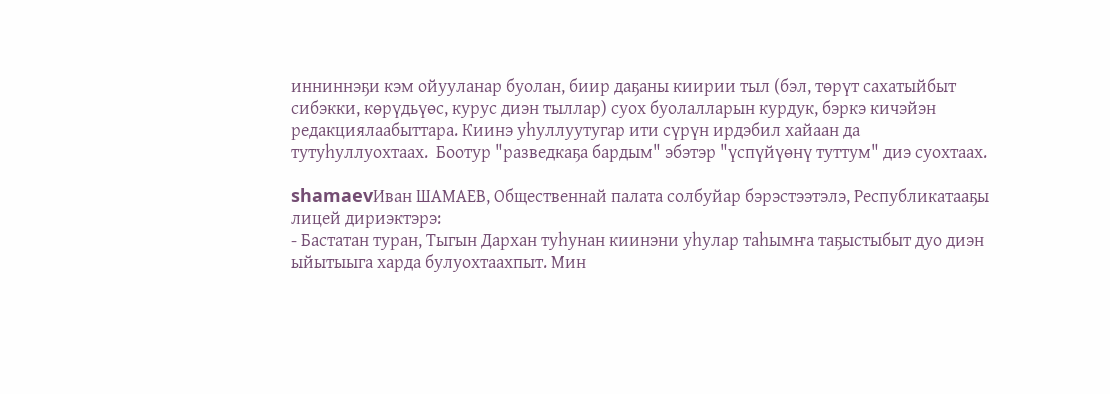инниннэҕи кэм ойууланар буолан, биир даҕаны киирии тыл (бэл, төрүт сахатыйбыт сибэкки, көрүдьүөс, курус диэн тыллар) суох буолалларын курдук, бэркэ кичэйэн редакциялаабыттара. Киинэ уһуллуутугар ити сүрүн ирдэбил хайаан да тутуһуллуохтаах.  Боотур "разведкаҕа бардым" эбэтэр "үспүйүөнү туттум" диэ суохтаах.

shamaevИван ШАМАЕВ, Общественнай палата солбуйар бэрэстээтэлэ, Республикатааҕы лицей дириэктэрэ:
- Бастатан туран, Тыгын Дархан туһунан киинэни уһулар таһымҥа таҕыстыбыт дуо диэн ыйытыыга харда булуохтаахпыт. Мин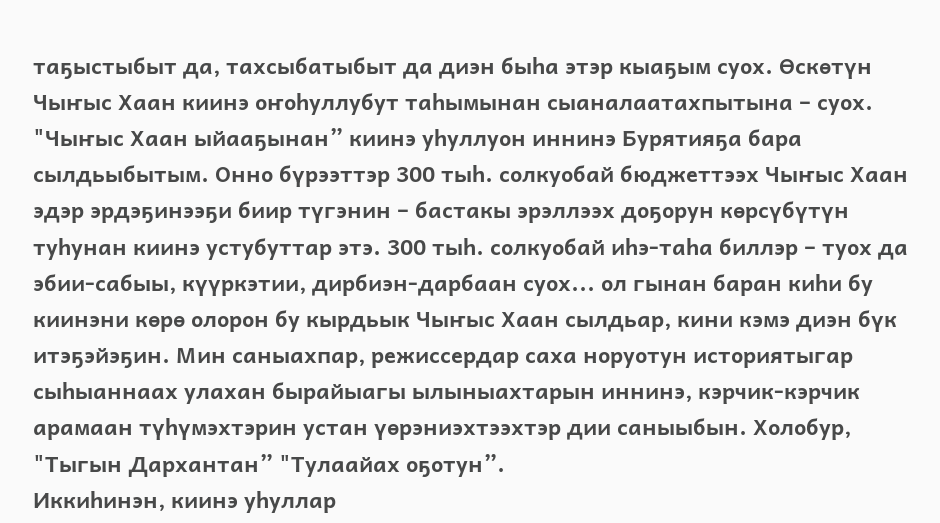таҕыстыбыт да, тахсыбатыбыт да диэн быһа этэр кыаҕым суох. Өскөтүн Чыҥыс Хаан киинэ оҥоһуллубут таһымынан сыаналаатахпытына – суох.
"Чыҥыс Хаан ыйааҕынан” киинэ уһуллуон иннинэ Бурятияҕа бара сылдьыбытым. Онно бүрээттэр 300 тыһ. солкуобай бюджеттээх Чыҥыс Хаан эдэр эрдэҕинээҕи биир түгэнин – бастакы эрэллээх доҕорун көрсүбүтүн туһунан киинэ устубуттар этэ. 300 тыһ. солкуобай иһэ-таһа биллэр – туох да эбии-сабыы, күүркэтии, дирбиэн-дарбаан суох... ол гынан баран киһи бу киинэни көрө олорон бу кырдьык Чыҥыс Хаан сылдьар, кини кэмэ диэн бүк итэҕэйэҕин. Мин саныахпар, режиссердар саха норуотун историятыгар сыһыаннаах улахан бырайыагы ылыныахтарын иннинэ, кэрчик-кэрчик арамаан түһүмэхтэрин устан үөрэниэхтээхтэр дии саныыбын. Холобур, "Тыгын Дархантан” "Тулаайах оҕотун”.
Иккиһинэн, киинэ уһуллар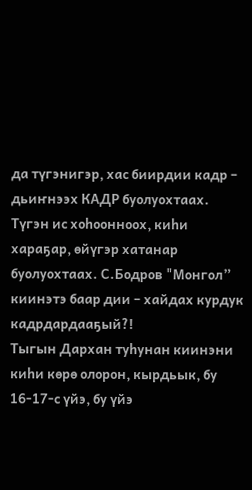да түгэнигэр, хас биирдии кадр – дьиҥнээх КАДР буолуохтаах. Түгэн ис хоһоонноох, киһи хараҕар, өйүгэр хатанар буолуохтаах. С.Бодров "Монгол” киинэтэ баар дии – хайдах курдук кадрдардааҕый?!
Тыгын Дархан туһунан киинэни киһи көрө олорон, кырдьык, бу 16-17-с үйэ, бу үйэ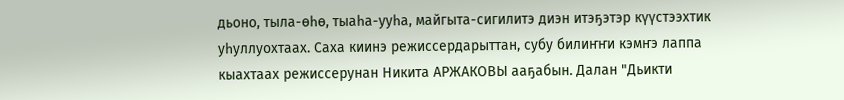дьоно, тыла-өһө, тыаһа-ууһа, майгыта-сигилитэ диэн итэҕэтэр күүстээхтик уһуллуохтаах. Саха киинэ режиссердарыттан, субу билиҥҥи кэмҥэ лаппа кыахтаах режиссерунан Никита АРЖАКОВЫ ааҕабын. Далан "Дьикти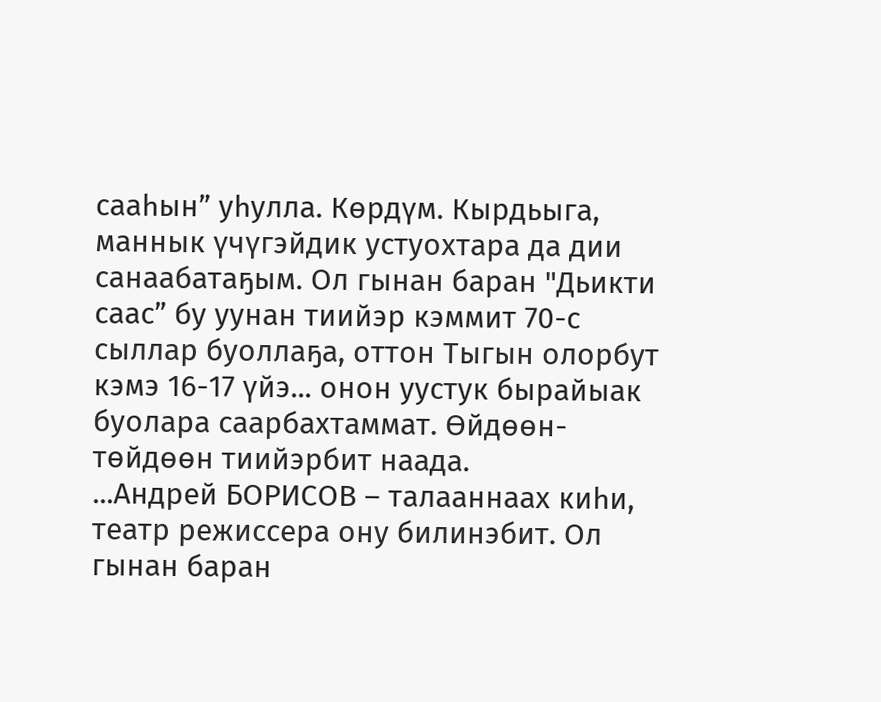сааһын” уһулла. Көрдүм. Кырдьыга, маннык үчүгэйдик устуохтара да дии санаабатаҕым. Ол гынан баран "Дьикти саас” бу уунан тиийэр кэммит 70-с сыллар буоллаҕа, оттон Тыгын олорбут кэмэ 16-17 үйэ... онон уустук бырайыак буолара саарбахтаммат. Өйдөөн-төйдөөн тиийэрбит наада.
...Андрей БОРИСОВ – талааннаах киһи, театр режиссера ону билинэбит. Ол гынан баран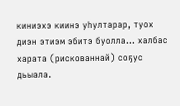киниэхэ киинэ уһултарар, туох диэн этиэм эбитэ буолла... халбас харата (рискованнай) соҕус дьыала.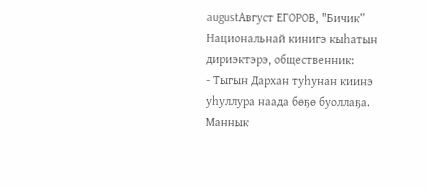augustАвгуст ЕГОРОВ, "Бичик” Национальнай кинигэ кыһатын дириэктэрэ, общественник:
- Тыгын Дархан туһунан киинэ уһуллура наада бөҕө буоллаҕа. Маннык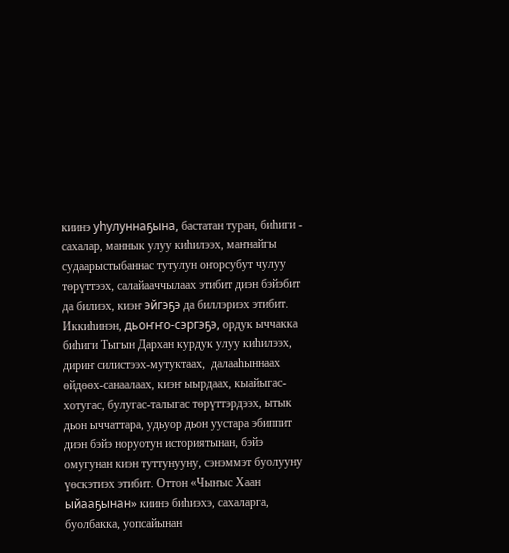киинэ уһулуннаҕына, бастатан туран, биһиги - сахалар, маннык улуу киһилээх, маҥнайгы судаарыстыбаннас тутулун оҥорсубут чулуу төрүттээх, салайааччылаах этибит диэн бэйэбит да билиэх, киэҥ эйгэҕэ да биллэриэх этибит. Иккиһинэн, дьоҥҥо-сэргэҕэ, ордук ыччакка биһиги Тыгын Дархан курдук улуу киһилээх, дириҥ силистээх-мутуктаах,  далааһыннаах өйдөөх-санаалаах, киэҥ ыырдаах, кыайыгас-хотугас, булугас-талыгас төрүттэрдээх, ытык дьон ыччаттара, удьуор дьон уустара эбиппит диэн бэйэ норуотун историятынан, бэйэ омугунан киэн туттунууну, сэнэммэт буолууну үөскэтиэх этибит. Оттон «Чыҥыс Хаан ыйааҕынан» киинэ биһиэхэ, сахаларга, буолбакка, уопсайынан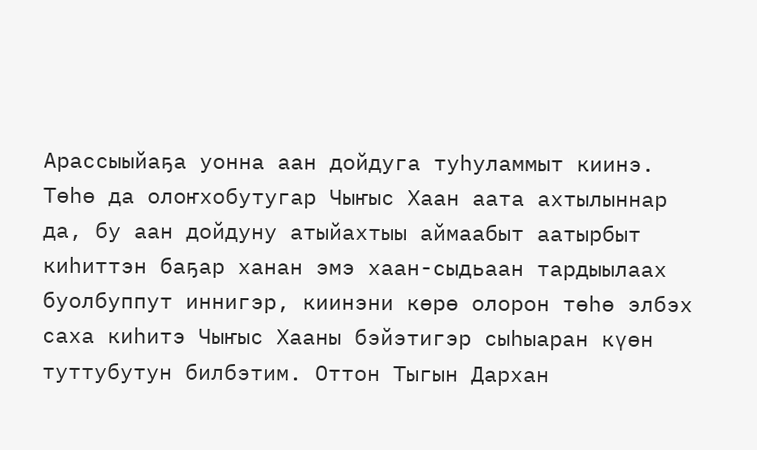Арассыыйаҕа уонна аан дойдуга туһуламмыт киинэ. Төһө да олоҥхобутугар Чыҥыс Хаан аата ахтылыннар да, бу аан дойдуну атыйахтыы аймаабыт аатырбыт киһиттэн баҕар ханан эмэ хаан-сыдьаан тардыылаах буолбуппут иннигэр, киинэни көрө олорон төһө элбэх саха киһитэ Чыҥыс Хааны бэйэтигэр сыһыаран күөн туттубутун билбэтим. Оттон Тыгын Дархан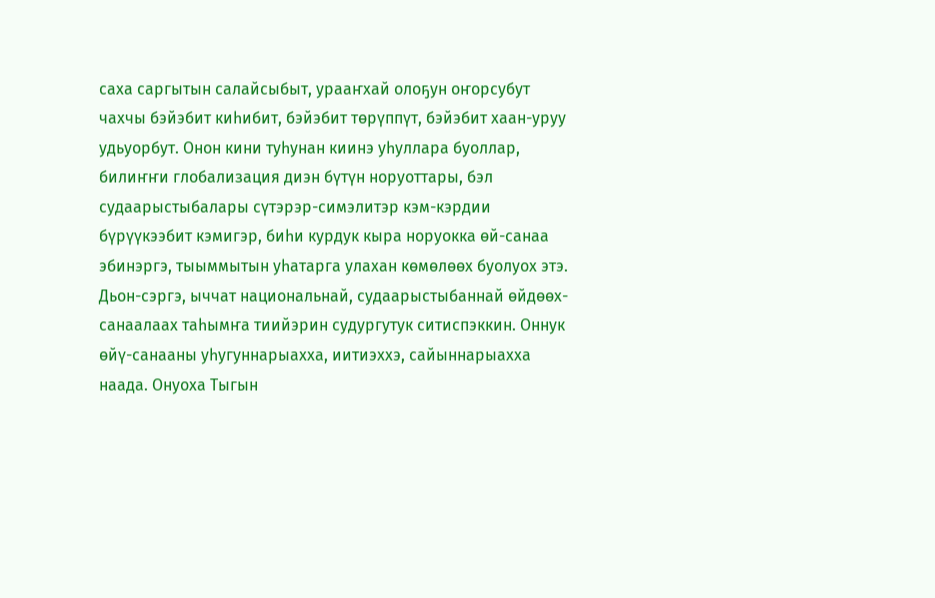саха саргытын салайсыбыт, урааҥхай олоҕун оҥорсубут чахчы бэйэбит киһибит, бэйэбит төрүппүт, бэйэбит хаан-уруу удьуорбут. Онон кини туһунан киинэ уһуллара буоллар, билиҥҥи глобализация диэн бүтүн норуоттары, бэл судаарыстыбалары сүтэрэр-симэлитэр кэм-кэрдии бүрүүкээбит кэмигэр, биһи курдук кыра норуокка өй-санаа эбинэргэ, тыыммытын уһатарга улахан көмөлөөх буолуох этэ. Дьон-сэргэ, ыччат национальнай, судаарыстыбаннай өйдөөх-санаалаах таһымҥа тиийэрин судургутук ситиспэккин. Оннук өйү-санааны уһугуннарыахха, иитиэххэ, сайыннарыахха наада. Онуоха Тыгын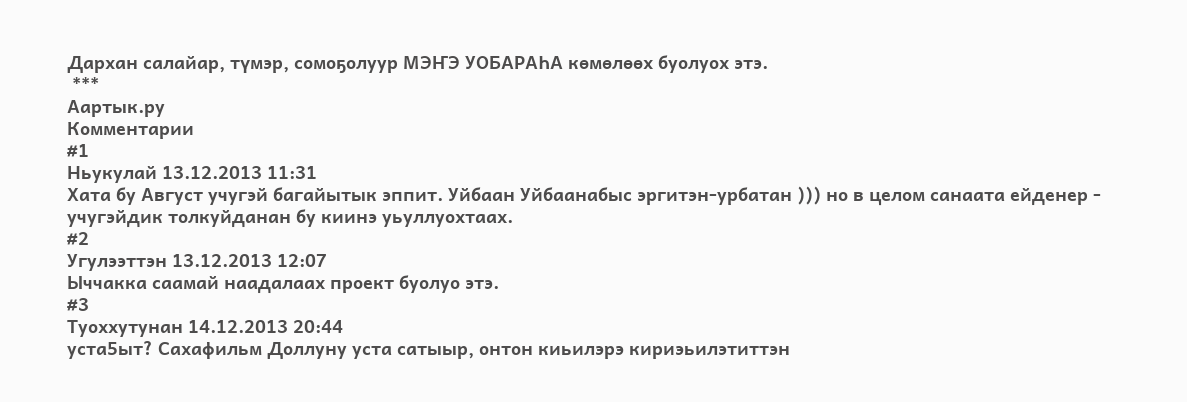Дархан салайар, түмэр, сомоҕолуур МЭҤЭ УОБАРАҺА көмөлөөх буолуох этэ.
 ***
Аартык.ру
Комментарии
#1
Ньукулай 13.12.2013 11:31
Хата бу Август учугэй багайытык эппит. Уйбаан Уйбаанабыс эргитэн-урбатан ))) но в целом санаата ейденер - учугэйдик толкуйданан бу киинэ уьуллуохтаах.
#2
Угулээттэн 13.12.2013 12:07
Ыччакка саамай наадалаах проект буолуо этэ.
#3
Туоххутунан 14.12.2013 20:44
уста5ыт? Сахафильм Доллуну уста сатыыр, онтон киьилэрэ кириэьилэтиттэн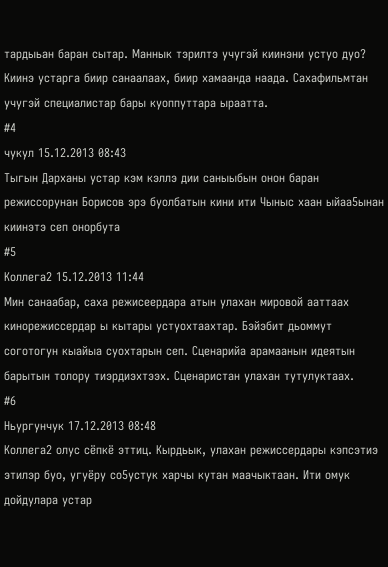тардыьан баран сытар. Маннык тэрилтэ учугэй киинэни устуо дуо? Киинэ устарга биир санаалаах, биир хамаанда наада. Сахафильмтан учугэй специалистар бары куоппуттара ыраатта.
#4
чукул 15.12.2013 08:43
Тыгын Дарханы устар кэм кэллэ дии саныыбын онон баран режиссорунан Борисов эрэ буолбатын кини ити Чыныс хаан ыйаа5ынан киинэтэ сеп онорбута
#5
Коллега2 15.12.2013 11:44
Мин санаабар, саха режисеердара атын улахан мировой ааттаах кинорежиссердар ы кытары устуохтаахтар. Бэйэбит дьоммут соготогун кыайыа суохтарын сеп. Сценарийа арамаанын идеятын барытын толору тиэрдиэхтээх. Сценаристан улахан тутулуктаах.
#6
Ньургунчук 17.12.2013 08:48
Коллега2 олус сёпкё эттиц. Кырдьык, улахан режиссердары кэпсэтиэ этилэр буо, угуёру со5устук харчы кутан маачыктаан. Ити омук дойдулара устар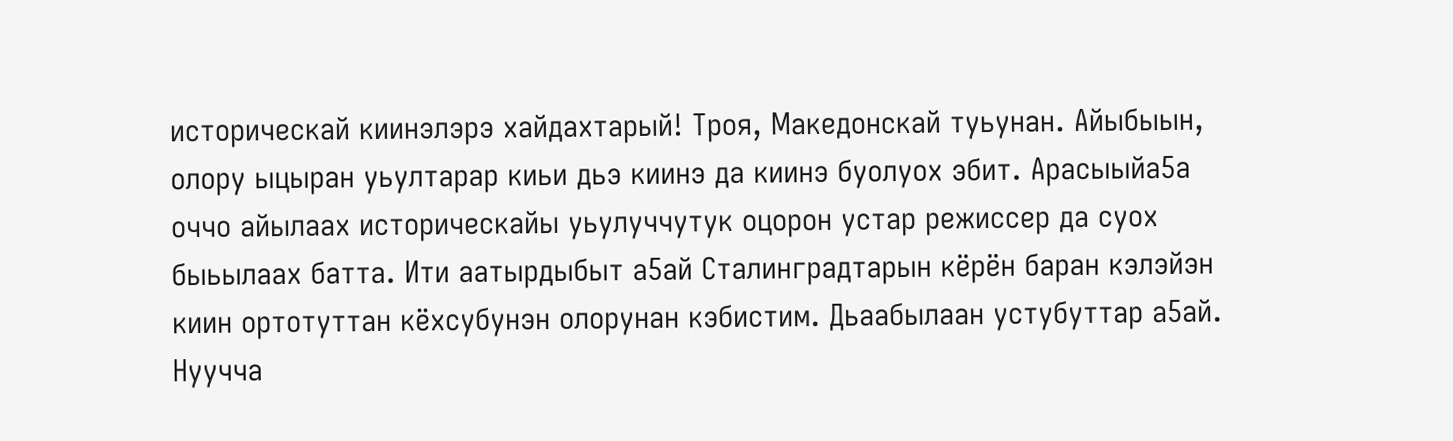историческай киинэлэрэ хайдахтарый! Троя, Македонскай туьунан. Айыбыын, олору ыцыран уьултарар киьи дьэ киинэ да киинэ буолуох эбит. Арасыыйа5а оччо айылаах историческайы уьулуччутук оцорон устар режиссер да суох быьылаах батта. Ити аатырдыбыт а5ай Сталинградтарын кёрён баран кэлэйэн киин ортотуттан кёхсубунэн олорунан кэбистим. Дьаабылаан устубуттар а5ай. Нуучча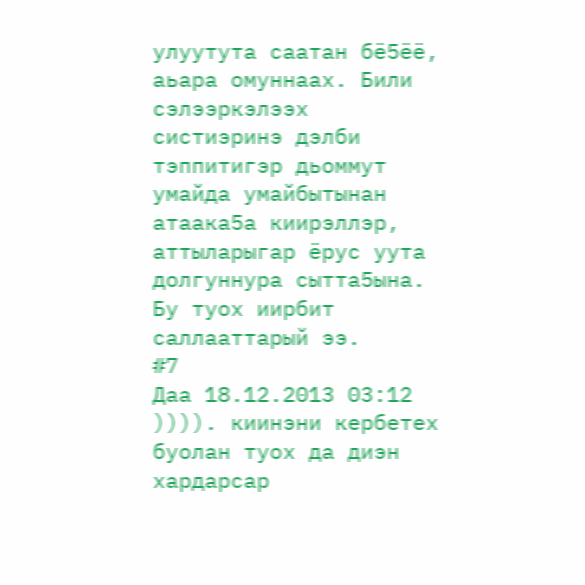улуутута саатан бё5ёё, аьара омуннаах. Били сэлээркэлээх систиэринэ дэлби тэппитигэр дьоммут умайда умайбытынан атаака5а киирэллэр, аттыларыгар ёрус уута долгуннура сытта5ына. Бу туох иирбит саллааттарый ээ.
#7
Даа 18.12.2013 03:12
)))). киинэни кербетех буолан туох да диэн хардарсар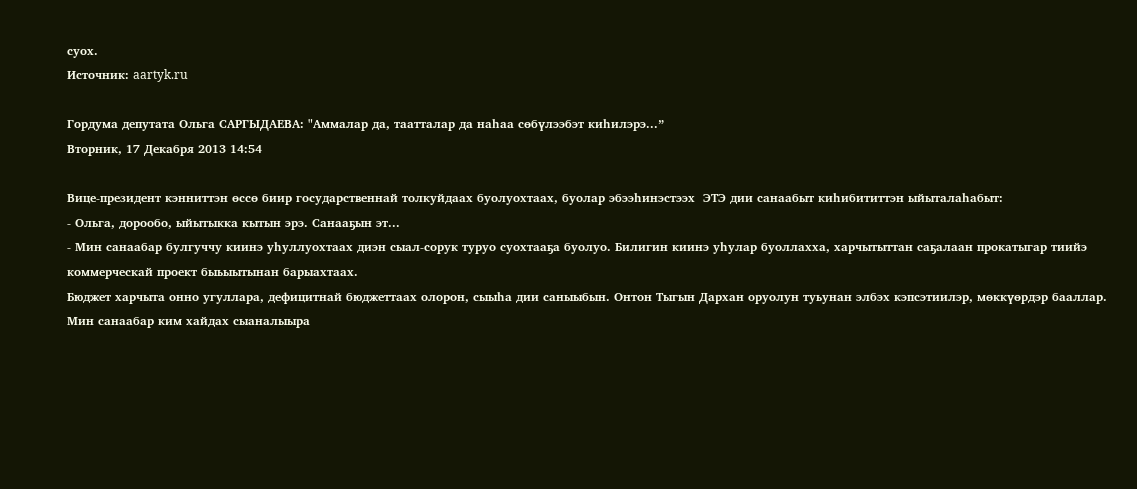суох.
Источник: aartyk.ru

Гордума депутата Ольга САРГЫДАЕВА: "Аммалар да, таатталар да наһаа сөбүлээбэт киһилэрэ...”
Вторник, 17 Декабря 2013 14:54

Вице-президент кэнниттэн өссө биир государственнай толкуйдаах буолуохтаах, буолар эбээһинэстээх  ЭТЭ дии санаабыт киһибититтэн ыйыталаһабыт:
- Ольга, дорообо, ыйытыкка кытын эрэ. Санааҕын эт...
- Мин санаабар булгуччу киинэ уһуллуохтаах диэн сыал-сорук туруо суохтааҕа буолуо. Билигин киинэ уһулар буоллахха, харчытыттан саҕалаан прокатыгар тиийэ коммерческай проект быьыытынан барыахтаах.
Бюджет харчыта онно угуллара, дефицитнай бюджеттаах олорон, сыыһа дии саныыбын. Онтон Тыгын Дархан оруолун туьунан элбэх кэпсэтиилэр, мөккүөрдэр бааллар. Мин санаабар ким хайдах сыаналыыра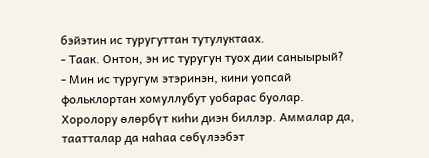бэйэтин ис туругуттан тутулуктаах.
- Таак. Онтон, эн ис туругун туох дии саныырый?
- Мин ис туругум этэринэн, кини уопсай фольклортан хомуллубут уобарас буолар. Хоролору өлөрбүт киһи диэн биллэр. Аммалар да, таатталар да наһаа сөбүлээбэт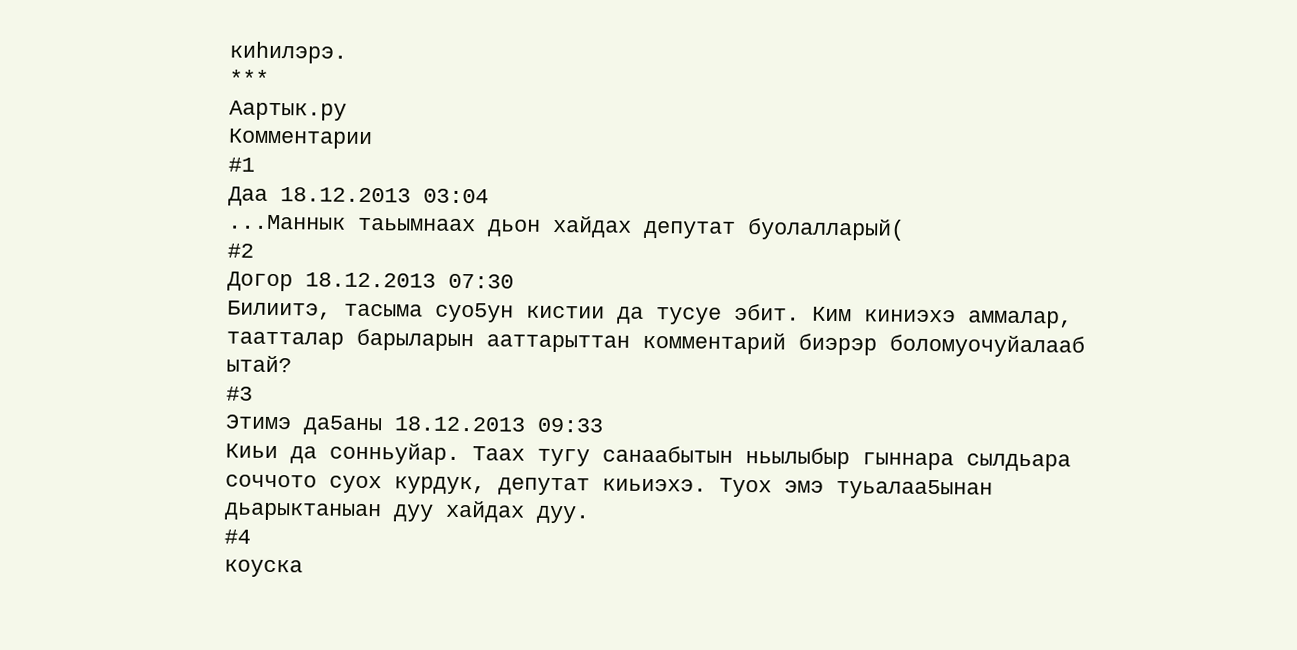киһилэрэ.
***
Аартык.ру
Комментарии
#1
Даа 18.12.2013 03:04
...Маннык таьымнаах дьон хайдах депутат буолалларый(
#2
Догор 18.12.2013 07:30
Билиитэ, тасыма суо5ун кистии да тусуе эбит. Ким киниэхэ аммалар, таатталар барыларын ааттарыттан комментарий биэрэр боломуочуйалааб ытай?
#3
Этимэ да5аны 18.12.2013 09:33
Киьи да сонньуйар. Таах тугу санаабытын ньылыбыр гыннара сылдьара соччото суох курдук, депутат киьиэхэ. Туох эмэ туьалаа5ынан дьарыктаныан дуу хайдах дуу.
#4
коуска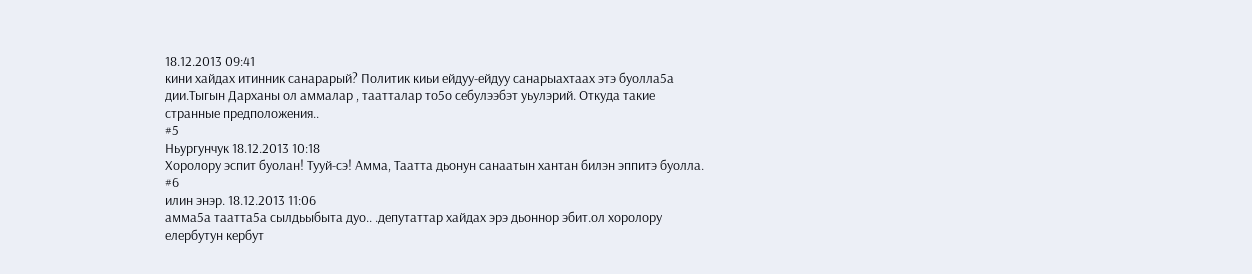18.12.2013 09:41
кини хайдах итинник санарарый? Политик киьи ейдуу-ейдуу санарыахтаах этэ буолла5а дии.Тыгын Дарханы ол аммалар , таатталар то5о себулээбэт уьулэрий. Откуда такие странные предположения..
#5
Ньургунчук 18.12.2013 10:18
Хоролору эспит буолан! Тууй-сэ! Амма, Таатта дьонун санаатын хантан билэн эппитэ буолла.
#6
илин энэр. 18.12.2013 11:06
амма5а таатта5а сылдьыбыта дуо.. .депутаттар хайдах эрэ дьоннор эбит.ол хоролору елербутун кербут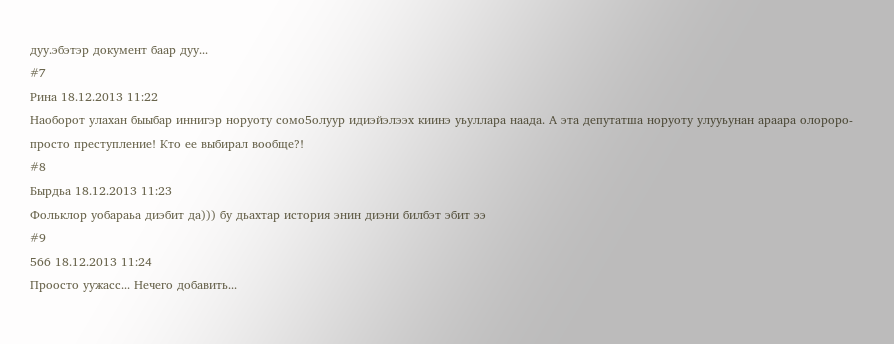дуу.эбэтэр документ баар дуу...
#7
Рина 18.12.2013 11:22
Наоборот улахан быыбар иннигэр норуоту сомо5олуур идиэйэлээх киинэ уьуллара наада. А эта депутатша норуоту улууьунан араара олороро-просто преступление! Кто ее выбирал вообще?!
#8
Бырдьа 18.12.2013 11:23
Фольклор уобараьа диэбит да))) бу дьахтар история энин диэни билбэт эбит ээ
#9
566 18.12.2013 11:24
Проосто уужасс... Нечего добавить...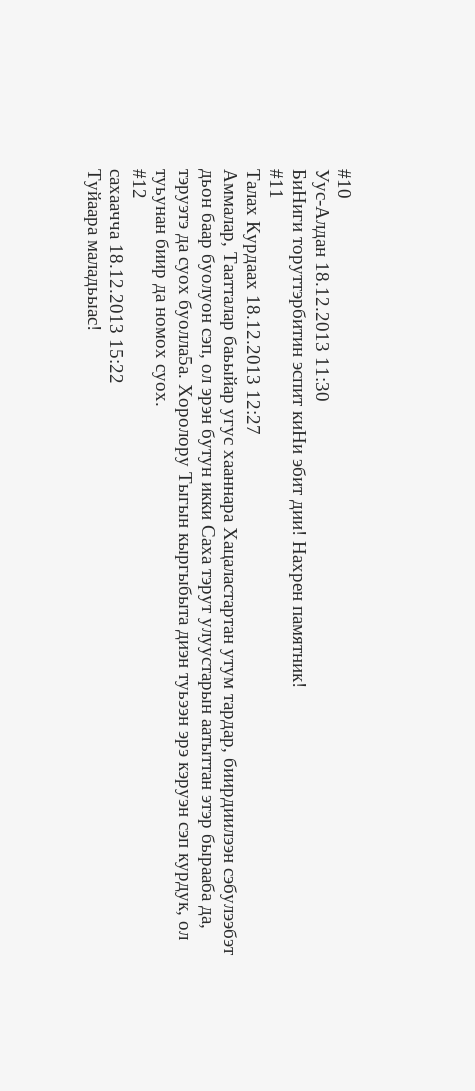#10
Уус-Алдан 18.12.2013 11:30
БиНиги торуттэрбитин эспит киНи эбит дии! Нахрен памятник!
#11
Талах Курдаах 18.12.2013 12:27
Аммалар, Таатталар баьыйар угус хааннара Хацаластартан утум тардар, биирдиилээн сэбулээбэт дьон баар буолуон сэп, ол эрэн бутун икки Саха тэрут улуустарын аатыттан этэр бырааба да, тэруэтэ да суох буолла5а. Хоролору Тыгын кыргыбыта диэн туьээн эрэ кэруэн сэп курдук, ол туьунан биир да номох суох.
#12
сахаачча 18.12.2013 15:22
Туйаара маладьыас!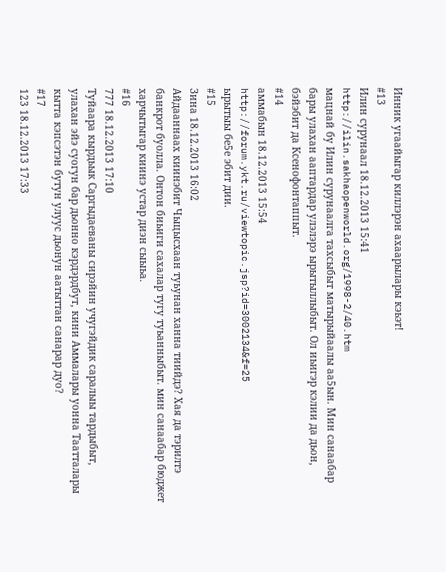Инник угаайыгар киллэрэн ахаарылары кэьэт!
#13
Илин сурунаал 18.12.2013 15:41
http://ilin.sakhaopenworld.org/1998-2/40.htm
мацнай бу Илин сурунаалга тахсыбыт матырыйаалы аа5ын. Мин санаабар бары улахан ааптардар улэлэрэ ырытыллыбыт. Ол иьигэр кэлии да дьон, бэйэбит да Ксенофонтаппыт.
#14
аммабын 18.12.2013 15:54
http://forum.ykt.ru/viewtopic.jsp?id=3002134&f=25
ырытыы бе5е эбит дии.
#15
Зина 18.12.2013 16:02
Айдааннаах киинэбит Чыцысхаан туьунан ханна тиийдэ? Хая да тэрилтэ банкрот буолла. Онтон биьиги сахалар тугу туьанныбыт. мин санаабар бюджет харчытыгар киинэ устар диэн сыыьа.
#16
777 18.12.2013 17:10
Туйаара кырдьык Саргыдаеваны сирэйин учугэйдик саралыы тардыбыт, улахан эйэ суогун бар дьонно кэрдэрдбут, кини Аммалары уонна Таатталары кытта кэпсэтэн бутун улуус дьонун аатыттан санарар дуо?
#17
123 18.12.2013 17:33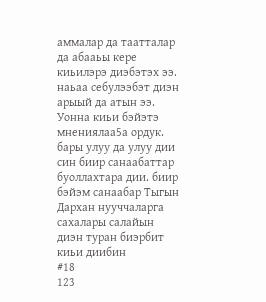аммалар да таатталар да абааьы кере киьилэрэ диэбэтэх ээ. наьаа себулээбэт диэн арыый да атын ээ. Уонна киьи бэйэтэ мнениялаа5а ордук. бары улуу да улуу дии син биир санаабаттар буоллахтара дии. биир бэйэм санаабар Тыгын Дархан нууччаларга сахалары салайын диэн туран биэрбит киьи диибин
#18
123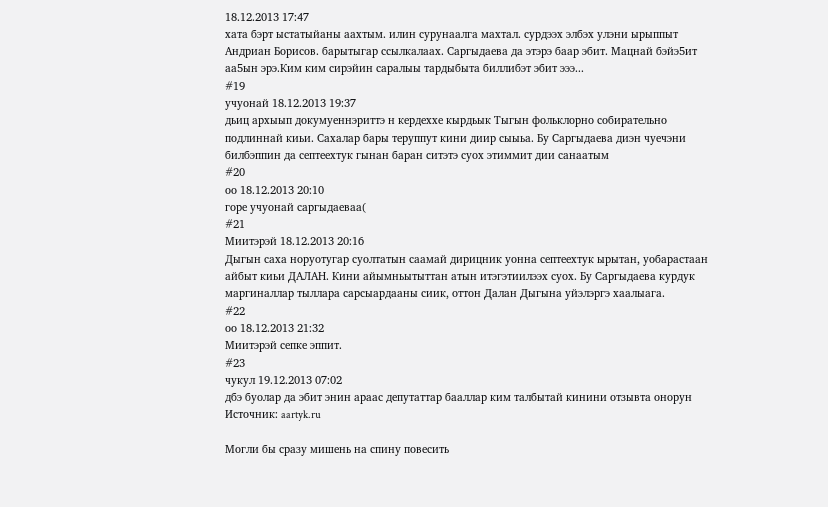18.12.2013 17:47
хата бэрт ыстатыйаны аахтым. илин сурунаалга махтал. сурдээх элбэх улэни ырыппыт Андриан Борисов. барытыгар ссылкалаах. Саргыдаева да этэрэ баар эбит. Мацнай бэйэ5ит аа5ын эрэ.Ким ким сирэйин саралыы тардыбыта биллибэт эбит эээ...
#19
учуонай 18.12.2013 19:37
дьиц архыып докумуеннэриттэ н кердеххе кырдьык Тыгын фольклорно собирательно подлиннай киьи. Сахалар бары теруппут кини диир сыыьа. Бу Саргыдаева диэн чуечэни билбэппин да септеехтук гынан баран ситэтэ суох этиммит дии санаатым
#20
оо 18.12.2013 20:10
горе учуонай саргыдаеваа(
#21
Миитэрэй 18.12.2013 20:16
Дыгын саха норуотугар суолтатын саамай дирицник уонна септеехтук ырытан, уобарастаан айбыт киьи ДАЛАН. Кини айымньытыттан атын итэгэтиилээх суох. Бу Саргыдаева курдук маргиналлар тыллара сарсыардааны сиик, оттон Далан Дыгына уйэлэргэ хаалыага.
#22
оо 18.12.2013 21:32
Миитэрэй сепке эппит.
#23
чукул 19.12.2013 07:02
дбэ буолар да эбит энин араас депутаттар бааллар ким талбытай кинини отзывта онорун
Источник: aartyk.ru

Могли бы сразу мишень на спину повесить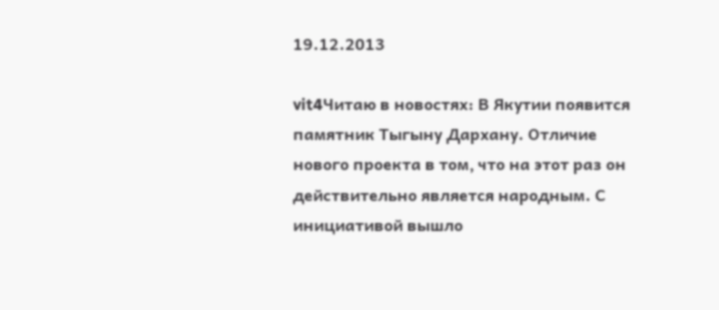19.12.2013

vit4Читаю в новостях: В Якутии появится памятник Тыгыну Дархану. Отличие нового проекта в том, что на этот раз он действительно является народным. С инициативой вышло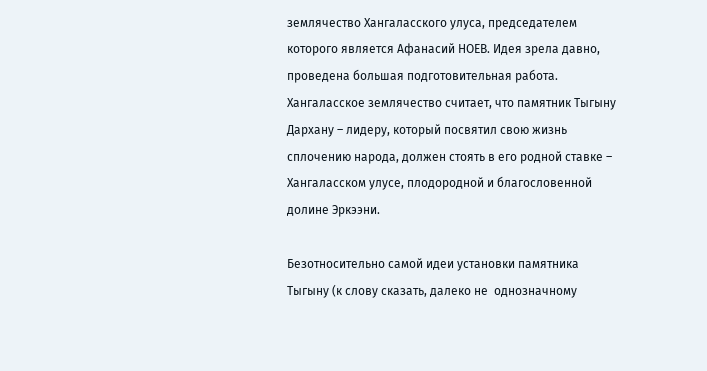землячество Хангаласского улуса, председателем которого является Афанасий НОЕВ. Идея зрела давно, проведена большая подготовительная работа.
Хангаласское землячество считает, что памятник Тыгыну Дархану – лидеру, который посвятил свою жизнь сплочению народа, должен стоять в его родной ставке – Хангаласском улусе, плодородной и благословенной долине Эркээни.

Безотносительно самой идеи установки памятника Тыгыну (к слову сказать, далеко не  однозначному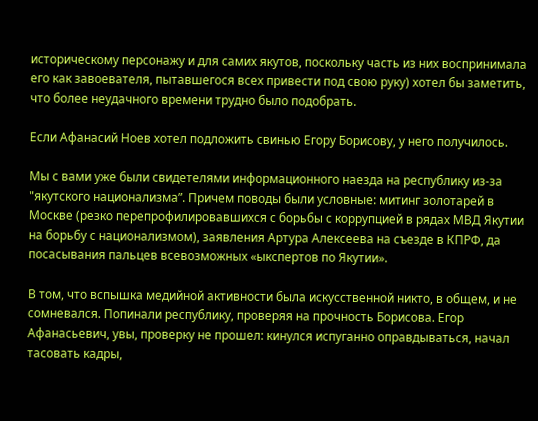историческому персонажу и для самих якутов, поскольку часть из них воспринимала его как завоевателя, пытавшегося всех привести под свою руку) хотел бы заметить, что более неудачного времени трудно было подобрать.

Если Афанасий Ноев хотел подложить свинью Егору Борисову, у него получилось.

Мы с вами уже были свидетелями информационного наезда на республику из-за "якутского национализма”. Причем поводы были условные: митинг золотарей в Москве (резко перепрофилировавшихся с борьбы с коррупцией в рядах МВД Якутии на борьбу с национализмом), заявления Артура Алексеева на съезде в КПРФ, да посасывания пальцев всевозможных «ыкспертов по Якутии».

В том, что вспышка медийной активности была искусственной никто, в общем, и не сомневался. Попинали республику, проверяя на прочность Борисова. Егор Афанасьевич, увы, проверку не прошел: кинулся испуганно оправдываться, начал тасовать кадры,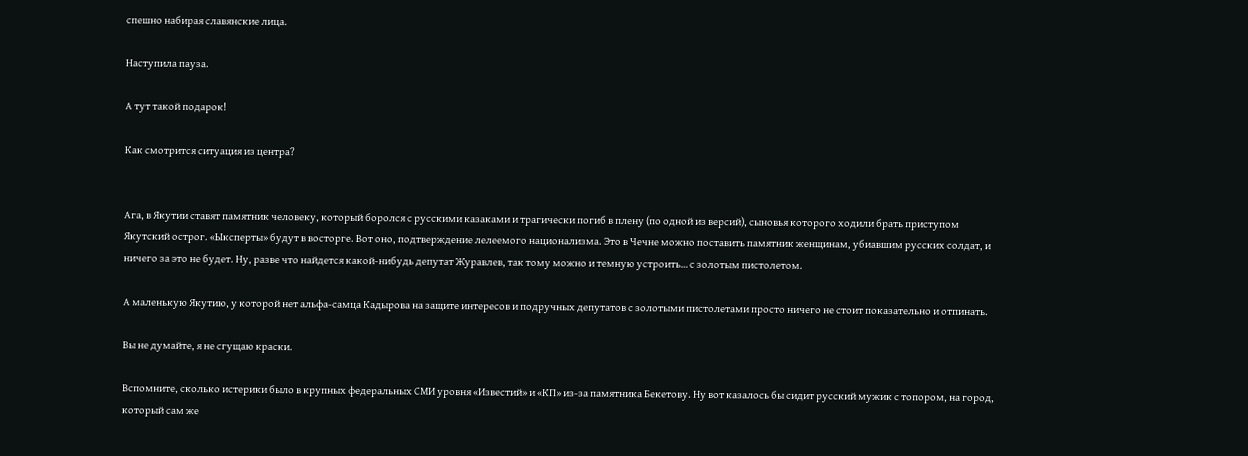спешно набирая славянские лица.

Наступила пауза.

А тут такой подарок!

Как смотрится ситуация из центра?


Ага, в Якутии ставят памятник человеку, который боролся с русскими казаками и трагически погиб в плену (по одной из версий), сыновья которого ходили брать приступом Якутский острог. «Ыксперты» будут в восторге. Вот оно, подтверждение лелеемого национализма. Это в Чечне можно поставить памятник женщинам, убиавшим русских солдат, и ничего за это не будет. Ну, разве что найдется какой-нибудь депутат Журавлев, так тому можно и темную устроить… с золотым пистолетом.

А маленькую Якутию, у которой нет альфа-самца Кадырова на защите интересов и подручных депутатов с золотыми пистолетами просто ничего не стоит показательно и отпинать.

Вы не думайте, я не сгущаю краски.

Вспомните, сколько истерики было в крупных федеральных СМИ уровня «Известий» и «КП» из-за памятника Бекетову. Ну вот казалось бы сидит русский мужик с топором, на город, который сам же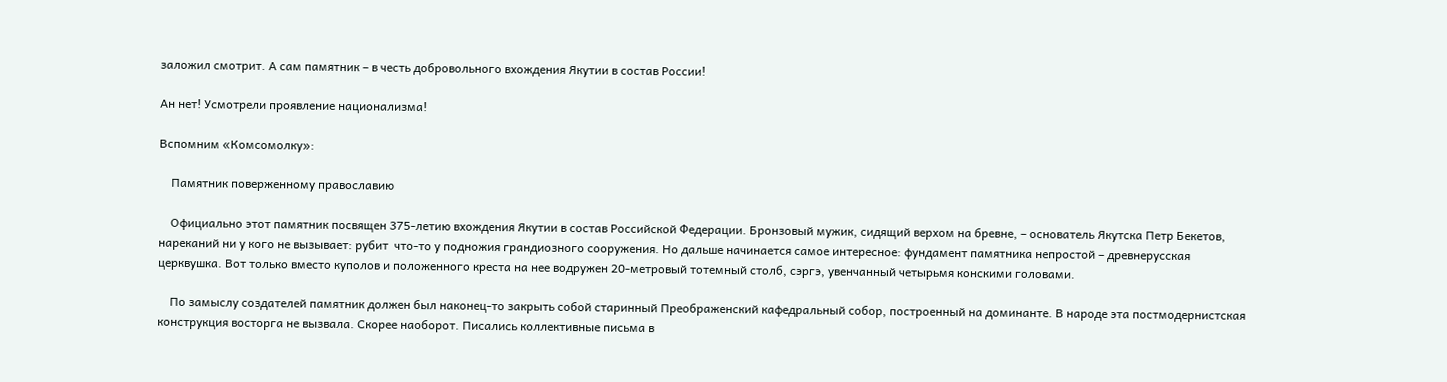заложил смотрит. А сам памятник – в честь добровольного вхождения Якутии в состав России!

Ан нет! Усмотрели проявление национализма!

Вспомним «Комсомолку»:

    Памятник поверженному православию

    Официально этот памятник посвящен 375-летию вхождения Якутии в состав Российской Федерации. Бронзовый мужик, сидящий верхом на бревне, – основатель Якутска Петр Бекетов,  нареканий ни у кого не вызывает: рубит  что-то у подножия грандиозного сооружения. Но дальше начинается самое интересное: фундамент памятника непростой – древнерусская церквушка. Вот только вместо куполов и положенного креста на нее водружен 20-метровый тотемный столб, сэргэ, увенчанный четырьмя конскими головами.

    По замыслу создателей памятник должен был наконец-то закрыть собой старинный Преображенский кафедральный собор, построенный на доминанте. В народе эта постмодернистская конструкция восторга не вызвала. Скорее наоборот. Писались коллективные письма в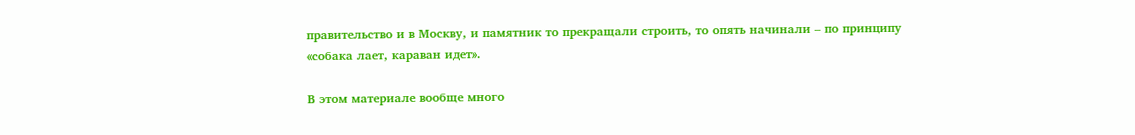правительство и в Москву, и памятник то прекращали строить, то опять начинали – по принципу «собака лает, караван идет».

В этом материале вообще много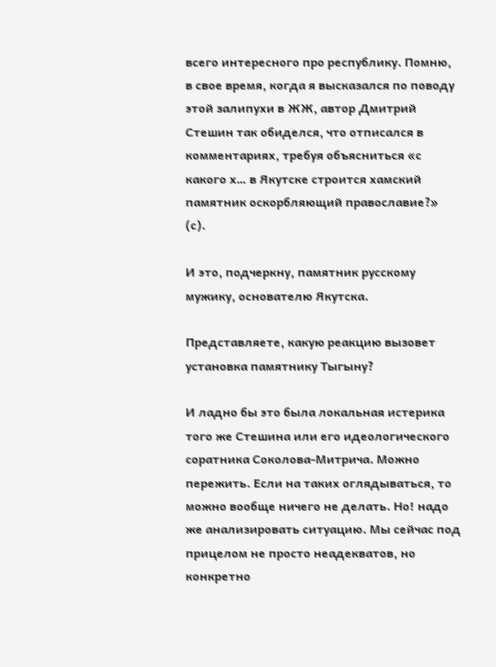всего интересного про республику. Помню, в свое время, когда я высказался по поводу этой залипухи в ЖЖ, автор Дмитрий Стешин так обиделся, что отписался в комментариях, требуя объясниться «с какого х… в Якутске строится хамский памятник оскорбляющий православие?» (с).

И это, подчеркну, памятник русскому мужику, основателю Якутска.

Представляете, какую реакцию вызовет установка памятнику Тыгыну?

И ладно бы это была локальная истерика того же Стешина или его идеологического соратника Соколова-Митрича. Можно пережить. Если на таких оглядываться, то можно вообще ничего не делать. Но! надо же анализировать ситуацию. Мы сейчас под прицелом не просто неадекватов, но конкретно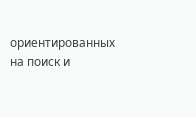ориентированных на поиск и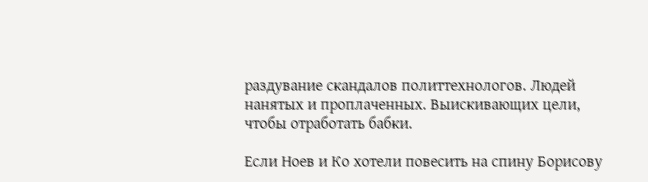раздувание скандалов политтехнологов. Людей нанятых и проплаченных. Выискивающих цели, чтобы отработать бабки.

Если Ноев и Ко хотели повесить на спину Борисову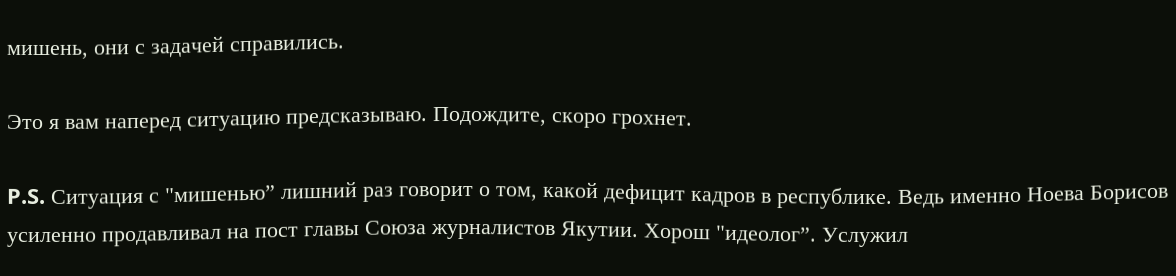мишень, они с задачей справились.

Это я вам наперед ситуацию предсказываю. Подождите, скоро грохнет.

P.S. Ситуация с "мишенью” лишний раз говорит о том, какой дефицит кадров в республике. Ведь именно Ноева Борисов усиленно продавливал на пост главы Союза журналистов Якутии. Хорош "идеолог”. Услужил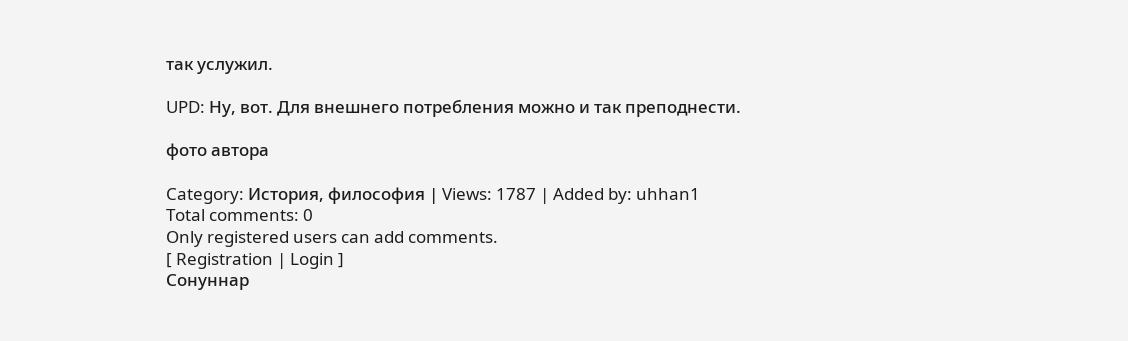так услужил.

UPD: Ну, вот. Для внешнего потребления можно и так преподнести.

фото автора

Category: История, философия | Views: 1787 | Added by: uhhan1
Total comments: 0
Only registered users can add comments.
[ Registration | Login ]
Сонуннар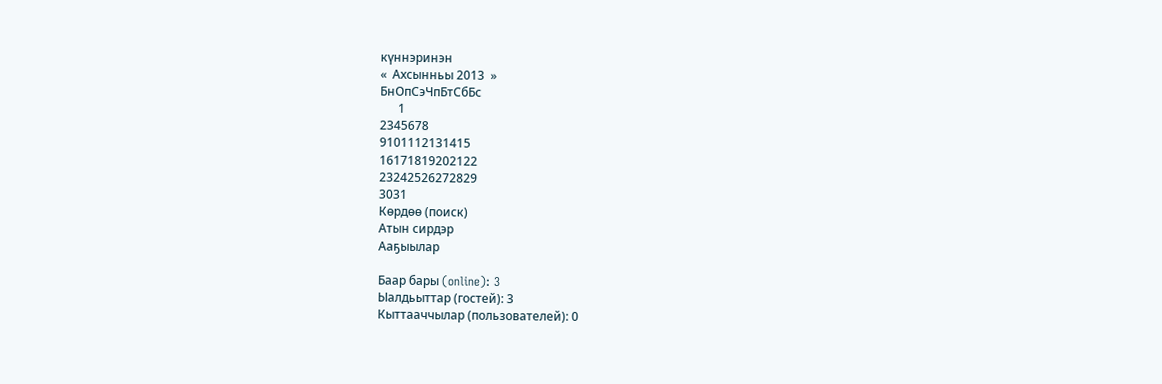күннэринэн
«  Ахсынньы 2013  »
БнОпСэЧпБтСбБс
      1
2345678
9101112131415
16171819202122
23242526272829
3031
Көрдөө (поиск)
Атын сирдэр
Ааҕыылар

Баар бары (online): 3
Ыалдьыттар (гостей): 3
Кыттааччылар (пользователей): 0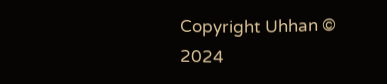Copyright Uhhan © 2024